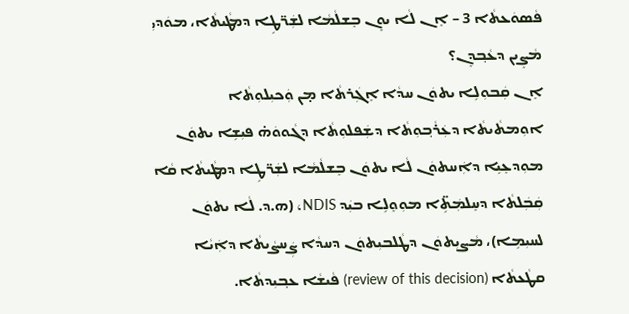ܦܵܣܘܿܥܬܵܐ 3 – ܐܸܢ ܠܵܐ ܝܘܸܢ ܒܸܫܠܵܡܵܐ ܠܫܲܪ̈ܛܹܐ ܕܡܛܵܝܬܵܐ، ܡܘܿܕܝܼ ܡܵܨܸܝܢ ܕܥܵܒ݂ܕܸܢ؟
ܐܸܢ ܩܲܒܘܼܠܹܐ ܝܬܘܿܢ ܚܕܵܐ ܐܸܓܲܪܬܵܐ ܡ̣ܢ ܘܲܟܝܼܠܘܼܬܵܐ ܐܘܼܡܬܵܝܬܵܐ ܕܥܲܪܵܒ݂ܘܼܬܵܐ ܕܫܲܦܠܘܼܬܵܐ ܕܓܵܘܘܿܗ̇ ܦܝܼܫܹܐ ܝܬܘܿܢ ܡܘܼܕܥܸܝܹܐ ܕܐܲܚܬܘܿܢ ܠܵܐ ܝܬܘܿܢ ܒܸܫܠܵܡܵܐ ܠܫܲܪ̈ܛܹܐ ܕܡܛܵܝܬܵܐ ܩܵܐ ܩܲܒܲܠܬܵܐ ܕܚܸܠܡܲܬܹ̈ܐ ܡܘܼܘܸܠܹܐ ܒܝܲܕ NDIS، (ܗ.ܕ. ܠܵܐ ܝܬܘܿܢ ܠܚܝܼܡܹܐ)، ܡܵܨܝܼܬܘܿܢ ܕܛܵܠܒܝܼܬܘܿܢ ܕܚܕܵܐ ܨܲܚܨܵܝܬܵܐ ܕܐܲܝܵܐ ܩܛܵܥܬܵܐ (review of this decision) ܦܵܝܫܵܐ ܥܒ݂ܝܼܕܬܵܐ.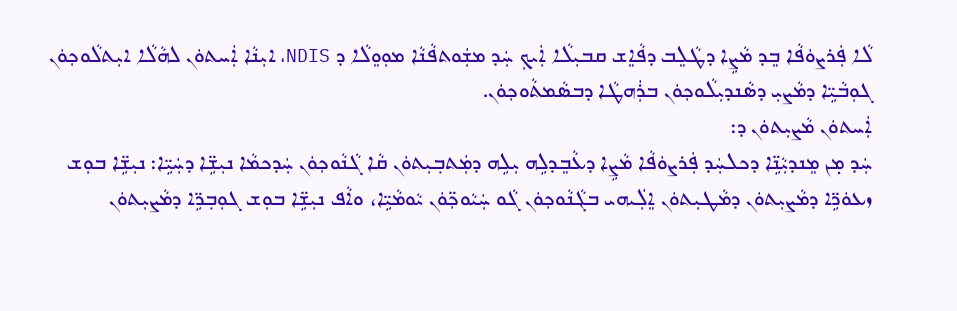ܠܵܐ ܦܲܪܨܘܿܦܵܐ ܒܸܕ ܡܵܨܹܐ ܕܛܵܠܸܒ ܕܦܵܐܸܫ ܩܒܝܼܠܵܐ ܐܲܝܟ݂ ܚܲܕ ܡܫܲܘܬܦܵܢܵܐ ܡܘܼܘܸܠܵܐ ܕ NDIS، ܐܝܼܢܵܐ ܐܲܚܬܘܿܢ ܠܗܵܠܵܐ ܐܝܼܬܠܵܘܟ݂ܘܿܢ ܓܘܼܒܵܝܹ̈ܐ ܕܡܵܨܝܼ ܕܣܵܢܕܝܼܠܵܘܟ݂ܘܿܢ ܒܪܲܗܛܵܐ ܕܒܣܵܡܬܵܘܟ݂ܘܿܢ.
ܐܲܚܬܘܿܢ ܡܵܨܝܼܬܘܿܢ ܕ:
ܚܲܕ ܡ̣ܢ ܡܸܢܕܝܼܵܢܹ̈ܐ ܕܟܠܚܲܕ ܦܲܪܨܘܿܦܵܐ ܡܵܨܹܐ ܕܥܵܒܸܕܠܹܗ ܝܼܠܹܗ ܕܡܲܬܒ݂ܝܼܬܘܿܢ ܩܵܐ ܓܵܢܵܘܟ݂ܘܿܢ ܚܲܕܟܡܵܐ ܢܝܼܫܹ̈ܐ ܕܚܲܝܹ̈ܐ: ܢܝܼܫܹ̈ܐ ܒܘܼܫ ܙܥܘܿܪܹ̈ܐ ܕܡܵܨܝܼܬܘܿܢ ܕܡܵܛܝܼܬܘܿܢ ܐܸܠܲܝܗܝ ܒܓܵܢܵܘܟ݂ܘܿܢ ܓܵܘ ܚܲܝܵܘܟ݂̈ܘܿܢ ܝܵܘܡܵܝܹ̈ܐ، ܘܐܵܦ ܢܝܼܫܹ̈ܐ ܒܘܼܫ ܓܘܼܒ݂ܪܹ̈ܐ ܕܡܵܨܝܼܬܘܿܢ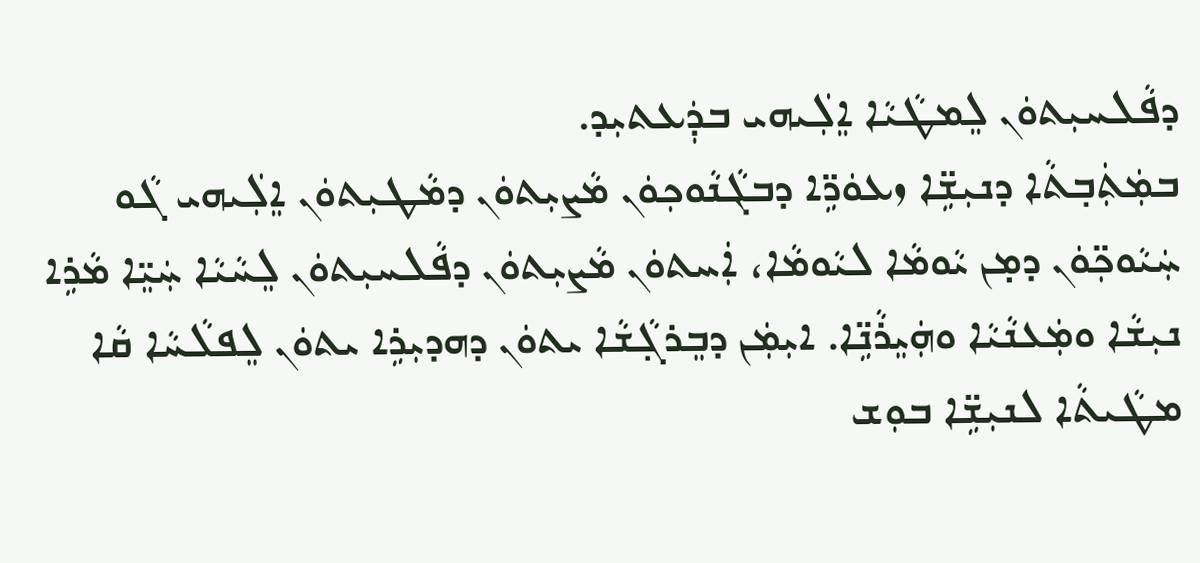ܕܦܵܠܚܝܼܬܘܿܢ ܠܸܡܛܵܝܵܐ ܐܸܠܲܝܗܝ ܒܕܲܥܬܝܼܕ.
ܒܡܲܬܲܒ݂ܬܵܐ ܕܢܝܼܫܹ̈ܐ ܙܥܘܿܪܹ̈ܐ ܕܒܓܵܢܵܘܟ݂ܘܿܢ ܡܵܨܝܼܬܘܿܢ ܕܡܵܛܝܼܬܘܿܢ ܐܸܠܲܝܗܝ ܓܵܘ ܚܲܝܵܘܟ݂̈ܘܿܢ ܕܡ̣ܢ ܝܵܘܡܵܐ ܠܝܵܘܡܵܐ، ܐܲܚܬܘܿܢ ܡܵܨܝܼܬܘܿܢ ܕܦܵܠܚܝܼܬܘܿܢ ܠܸܚܵܝܵܐ ܚܲܝܸ̈ܐ ܡܵܪܹܐ ܢܝܼܫܵܐ ܘܡܲܥܢܵܝܵܐ ܘܗܲܝܸܪܵܢܹ̈ܐ. ܐܝܼܡܲܢ ܕܒܸܪܓ݂ܵܫܵܐ ܝܬܘܿܢ ܕܗܕܝܼܪܹܐ ܝܬܘܿܢ ܠܸܦܠܵܚܵܐ ܩܵܐ ܡܛܵܝܬܵܐ ܠܢܝܼܫܹ̈ܐ ܒܘܼܫ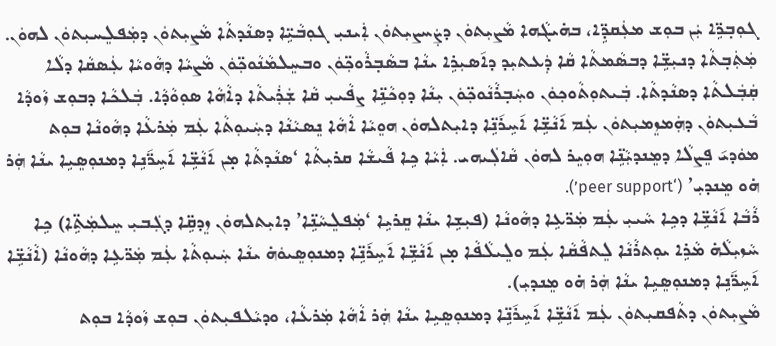ܓܘܼܒ݂ܪܹ̈ܐ ܝܲܢ ܒܘܼܫ ܡܥܲܩܕܹ̈ܐ، ܒܗ̇ܝܓܵܗܐ ܡܵܨܝܼܬܘܿܢ ܕܨܲܚܨܝܼܬܘܿܢ ܐܲܝܢܝܼ ܓܘܼܒܵܝܹ̈ܐ ܕܣܢܵܕܬܵܐ ܡܵܨܝܼܬܘܿܢ ܕܡܲܦܠܸܚܝܼܬܘܿܢ ܠܗܘܿܢ.
ܡܲܬܲܒ݂ܬܵܐ ܕܢܝܼܫܹ̈ܐ ܕܒܣܵܡܬܵܐ ܩܵܐ ܕܲܥܬܝܼܕ ܕܐ݇ܣܝܼܪܹܐ ܝܢܵܐ ܒܣܵܒ݂ܪܵܘܟ݂̈ܘܿܢ ܘܒܚܸܠܡܵܢܵܘܟ݂̈ܘܿܢ ܡܵܨܝܵܐ ܕܗܵܘܝܵܐ ܥܲܣܩܵܐ ܕܠܵܐ ܩܲܒܲܠܬܵܐ ܕܣܢܵܕܬܵܐ. ܒܲܝܬܘܼܬܵܘܟ݂ܘܿܢ ܘܚܲܒ݂ܪܵܢܵܘܟ݂̈ܘܿܢ ܝܼܢܵܐ ܕܘܼܟܵܢܹ̈ܐ ܨܦܵܝܝܼ ܩܵܐ ܫܲܪܲܝܬܵܐ ܕܐܵܗܵܐ ܣܘܼܘܵܕܵܐ. ܒܲܠܟܵܐ ܕܒܘܼܫ ܙܵܘܕܵܐ ܒܵܥܝܼܬܘܿܢ ܕܗܲܡܙܸܡܝܼܬܘܿܢ ܥܲܡ ܐ݇ܢܵܫܹ̈ܐ ܐ݇ܚܹܪ݇ܢܹ̈ܐ ܕܐܝܼܬܠܗܘܿܢ ܗܘܸܝܵܐ ܐܵܗܵܐ ܢܸܣܝܵܢܵܐ ܕܚܲܝܘܼܬܵܐ ܥܲܡ ܡܲܪܥܵܐ ܕܗܵܘܢܵܐ ܒܘܼܬ ܡܘܿܕܝ݇ ܦܸܨܠܵܐ ܕܡܸܢܕܝܼܵܢܹ̈ܐ ܗܘܼܝܸܪ ܠܗܘܿܢ ܩܵܐܠܲܝܗܝ. ܐܲܝܵܐ ܟܹܐ ܦܵܝܫܵܐ ܩܪܝܼܬܵܐ ‘ܣܢܵܕܬܵܐ ܡ̣ܢ ܐ݇ܢܵܫܹ̈ܐ ܐ݇ܚܹܪ̈݇ܢܹܐ ܕܡܢܘܼܣܸܝܹܐ ܝܢܵܐ ܗܲܪ ܗ̇ܘ ܡܸܢܕܝܼ’ (‘peer support’).
ܪܵܒܵܐ ܐ݇ܢܵܫܹ̈ܐ ܕܟܹܐ ܚܵܝܝܼ ܥܲܡ ܡܲܪ̈ܥܹܐ ܕܗܵܘܢܵܐ (ܦܝܼܫܹܐ ܝܢܵܐ ܩܸܪܝܹܐ ‘ܡܲܦܠܸܚܵܢܹ̈ܐ’ ܕܐܝܼܬܠܗܘܿܢ ܙܸܕܩܹ̈ܐ ܕܓܲܒܝܼ ܚܸܠܡܲܬܹ̈ܐ) ܟܹܐ ܚܵܙܝܼܠܵܗ̇ ܡܵܪܹܐ ܝܘܼܬܪܵܢܵܐ ܠܸܬܦܵܩܵܐ ܥܲܡ ܘܠܸܝܠܵܦܵܐ ܡ̣ܢ ܐ݇ܢܵܫܹ̈ܐ ܐ݇ܚܹܪ݇ܢܹ̈ܐ ܕܡܢܘܼܣܸܝܘܿܗ̇ ܝܢܵܐ ܚܲܝܘܼܬܵܐ ܥܲܡ ܡܲܪ̈ܥܹܐ ܕܗܵܘܢܵܐ (ܐܵܢܵܫܹ̈ܐ ܐ݇ܚܹܪ̈݇ܢܹܐ ܕܡܢܘܼܣܸܝܹܐ ܝܢܵܐ ܗܲܪ ܗ̇ܘ ܡܸܢܕܝܼ).
ܡܵܨܝܼܬܘܿܢ ܕܬܵܦܩܝܼܬܘܿܢ ܥܲܡ ܐ݇ܢܵܫܹ̈ܐ ܐ݇ܚܹܪ݇ܢܹ̈ܐ ܕܡܢܘܼܣܸܝܹܐ ܝܢܵܐ ܗܲܪ ܐܵܗܵܐ ܡܲܪܥܵܐ، ܘܕܝܵܠܦܝܼܬܘܿܢ ܒܘܼܫ ܙܵܘܕܵܐ ܒܘܼܬ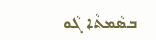ܒܣܵܡܬܵܐ ܓܵܘ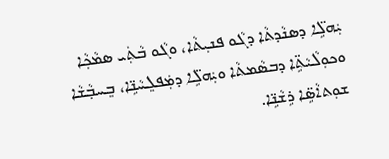ܝܲܗܠܹ̈ܐ ܕܣܢܵܕܬܵܐ ܕܓܵܘ ܦܢܝܼܬܵܐ، ܘܓܵܘ ܒܵܬܲܝ ܣܡܵܟ݂ܵܐ ܘܟܘܼܠܵܝܵܬܹ̈ܐ ܕܒܣܵܡܬܵܐ ܘܝܲܗܠܹ̈ܐ ܕܡܲܦܠܸܚܵܢܹ̈ܐ، ܒܸܚܒ݂ܵܫܵܐ ܫܘܼܬܐܵܣܹ̈ܐ ܪܹܫܵܢܹ̈ܐ.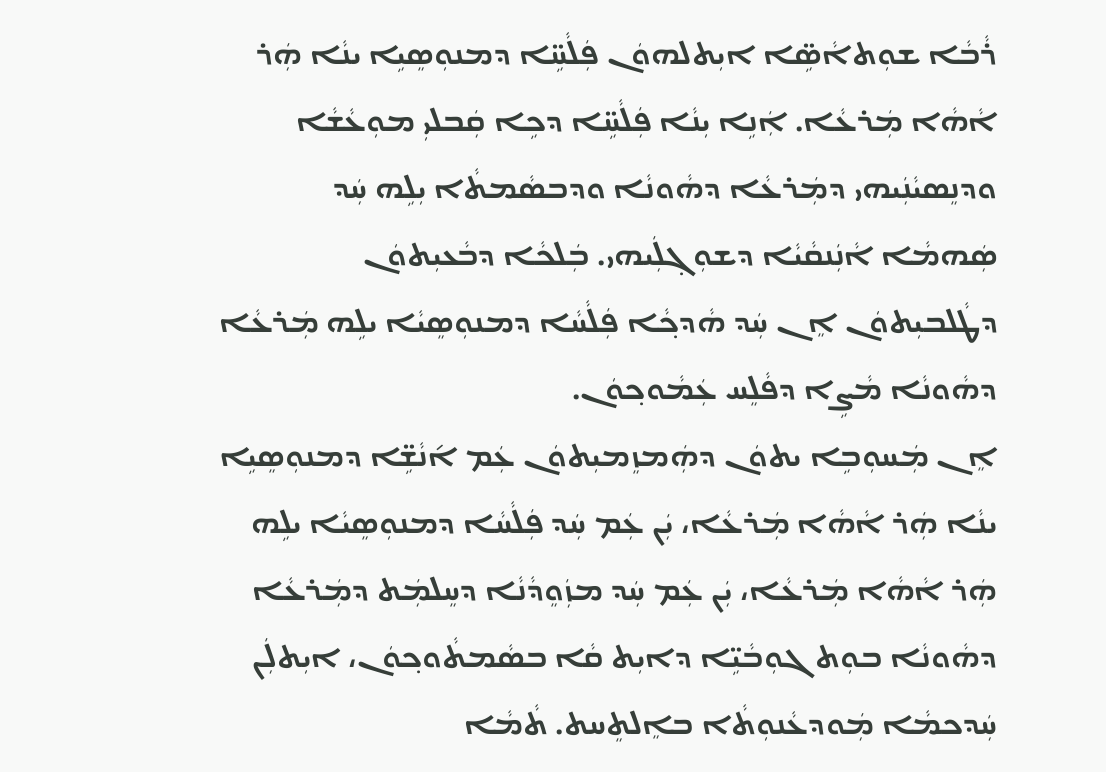ܪܵܒܵܐ ܫܘܼܬܐܵܣܹ̈ܐ ܐܝܼܬܠܗܘܿܢ ܦܲܠܵܚܹ̈ܐ ܕܡܢܘܼܣܸܝܹܐ ܝܢܵܐ ܗܲܪ ܐܵܗܵܐ ܡܲܪܥܵܐ. ܐܲܢܹܐ ܝܼܢܵܐ ܦܲܠܵܚܹ̈ܐ ܕܟܹܐ ܩܲܒܠܝܼ ܡܘܼܥܵܫܵܐ ܘܕܢܸܣܝܵܢܲܝܗܝ ܕܡܲܪܥܵܐ ܕܗܵܘܢܵܐ ܘܕܒܣܵܡܬܵܐ ܝܼܠܹܗ ܚܲܕ ܣܲܗܡܵܐ ܐܵܢܲܢܩܵܝܵܐ ܕܫܘܼܓ݂ܠܲܝܗܝ. ܒܲܠܟܵܐ ܕܒܵܥܝܼܬܘܿܢ ܕܛܵܠܒܝܼܬܘܿܢ ܐܸܢ ܚܲܕ ܗܵܕܟ݂ܵܐ ܦܲܠܵܚܵܐ ܕܡܢܘܼܣܸܝܵܐ ܝܠܹܗ ܡܲܪܥܵܐ ܕܗܵܘܢܵܐ ܡܵܨܹܐ ܕܦܵܠܸܚ ܥܲܡܵܘܟ݂ܘܿܢ.
ܐܸܢ ܡܲܚܘܼܒܹܐ ܝܬܘܿܢ ܕܗܲܡܙܸܡܝܼܬܘܿܢ ܥܲܡ ܐ݇ܢܵܫܹ̈ܐ ܕܡܢܘܼܣܸܝܹܐ ܝܢܵܐ ܗܲܪ ܐܵܗܵܐ ܡܲܪܥܵܐ، ܝܲܢ ܥܲܡ ܚܲܕ ܦܲܠܵܚܵܐ ܕܡܢܘܼܣܸܝܵܐ ܝܠܹܗ ܗܲܪ ܐܵܗܵܐ ܡܲܪܥܵܐ، ܝܲܢ ܥܲܡ ܚܲܕ ܡܙܲܘܸܕܵܢܵܐ ܕܚܸܠܡܲܬ ܕܡܲܪܥܵܐ ܕܗܵܘܢܵܐ ܒܘܼܬ ܓܘܼܒܵܝܹ̈ܐ ܕܐܝܼܬ ܩܵܐ ܒܣܵܡܬܵܘܟ݂ܘܿܢ، ܐܝܼܬܠܲܢ ܚܲܕܟܡܵܐ ܡܲܘܕܥܵܢܘܼܬܵܐ ܒܐܸܠܬܸܚܬ. ܬܵܡܵܐ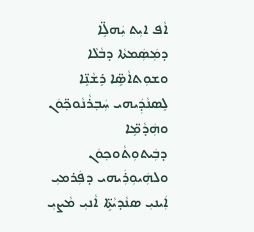ܐܵܦ ܐܝܼܬ ܝܲܗܠܹ̈ܐ ܕܡܲܣܲܡܬܵܐ ܕܒܵܠܵܐ ܘܫܘܼܬܐܵܣܹ̈ܐ ܪܹܫܵܢܹ̈ܐ ܠܸܣܢܵܕܲܝܗܝ ܚܲܒ݂ܪܵܢܵܘܟ݂̈ܘܿܢ ܘܗܲܕܵܡܹ̈ܐ ܕܒܲܝܬܘܼܬܵܘܟ݂ܘܿܢ ܘܠܗܲܝܘܼܪܲܝܗܝ ܕܦܲܪܡܝܼ ܐܲܝܢܝܼ ܣܢܵܕܝܵܬܹ̈ܐ ܐܵܢܝܼ ܡܵܨܝܼ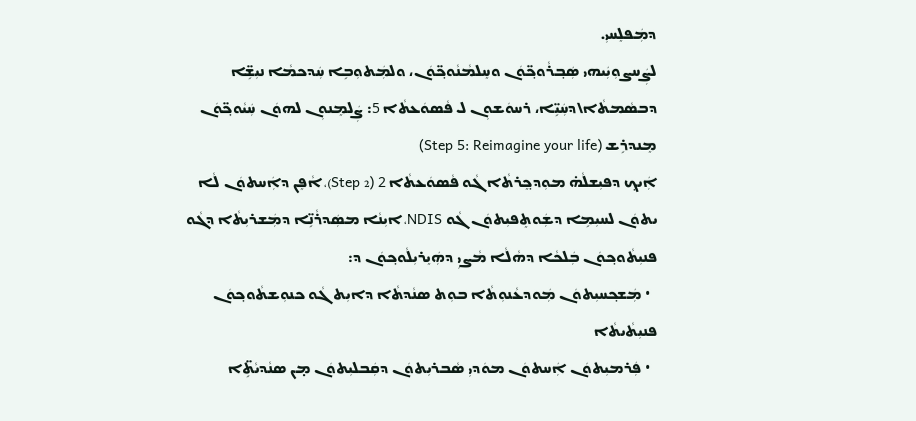ܕܡܲܦܠܸܚܝܼ.
ܠܨܲܚܨܘܼܝܲܝܗܝ ܣܲܒ݂ܪܵܘܟ݂̈ܘܿܢ ܘܚܸܠܡܵܢܵܘܟ݂̈ܘܿܢ، ܘܠܡܲܬܘܼܒܹܐ ܚܲܕܟܡܵܐ ܢܝܼܫܹ̈ܐ ܕܒܣܵܡܬܵܐ\ܕܚܲܝܹ̈ܐ، ܪܚܘܿܫܘܼܢ ܠ ܦܵܣܘܿܥܬܵܐ 5: ܨܲܠܡܸܢܘܼܢ ܠܗܘܿܢ ܚܲܝܵܘܟ݂̈ܘܿܢ ܡܸܢܕܪܹܫ (Step 5: Reimagine your life)
ܐܲܝܟ݂ ܕܦܝܼܫܠܵܗ̇ ܡܘܼܕܟ݂ܸܪܬܵܐ ܓܵܘ ܦܵܣܘܿܥܬܵܐ 2 (Step 2)، ܐܵܦܸܢ ܕܐܲܚܬܘܿܢ ܠܵܐ ܝܬܘܿܢ ܠܚܝܼܡܹܐ ܕܫܲܘܬܸܦܝܼܬܘܿܢ ܓܵܘ NDIS، ܐܝܼܢܵܐ ܡܣܲܕܪܵܢܹ̈ܐ ܕܡܲܫܪܝܼܬܵܐ ܕܓܵܘ ܦܢܝܼܬܵܘܟ݂ܘܿܢ ܒܲܠܟܵܐ ܕܗܵܠܵܐ ܡܵܨܝܼ ܕܗܲܝܸܪܝܼܠܵܘܟ݂ܘܿܢ ܕ:
  • ܡܲܫܟ݂ܚܝܼܬܘܿܢ ܡܲܘܕܥܵܢܘܼܬܵܐ ܒܘܼܬ ܣܢܵܕܬܵܐ ܕܐܝܼܬ ܓܵܘ ܟܢܘܼܫܬܵܘܟ݂ܘܿܢ ܦܢܝܼܬܵܝܬܵܐ
  • ܦܲܪܡܝܼܬܘܿܢ ܐܲܚܬܘܿܢ ܡܘܿܕܝܼ ܣܵܒܪܝܼܬܘܿܢ ܕܩܲܒܠܝܼܬܘܿܢ ܡ̣ܢ ܣܢܵܕܝܵܬܹ̈ܐ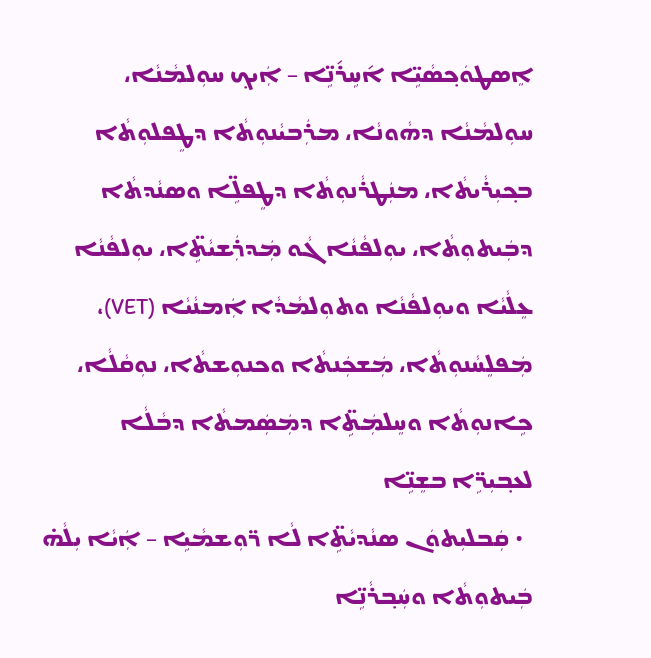ܐܸܣܛܘܿܟ݂ܣܵܝܹ̈ܐ ܐ݇ܚܹܪ݇ܢܹ̈ܐ – ܐܲܝܟ݂ ܚܘܼܠܡܵܢܵܐ، ܚܘܼܠܡܵܢܵܐ ܕܗܵܘܢܵܐ، ܡܪܲܒܝܵܢܘܼܬܵܐ ܕܛܸܦܠܘܼܬܵܐ ܒܟ݂ܝܼܪܵܝܬܵܐ، ܡܢܲܛܪܵܢܘܼܬܵܐ ܕܛܸܦܠܹ̈ܐ ܘܣܢܵܕܬܵܐ ܕܒܲܝܬܘܼܬܵܐ، ܝܘܼܠܦܵܢܵܐ ܓܵܘ ܡܲܕܪܲܫܝܵܬܹ̈ܐ، ܝܘܼܠܦܵܢܵܐ ܥܸܠܵܝܵܐ ܘܝܘܼܠܦܵܢܵܐ ܘܬܘܼܠܡܵܕܵܐ ܐܲܡܢܵܝܵܐ (VET)، ܡܲܦܠܸܚܵܢܘܼܬܵܐ، ܡܲܫܟܲܢܬܵܐ ܘܟܢܘܼܫܬܵܐ، ܢܘܼܩܵܠܵܐ، ܟܹܐܢܘܼܬܵܐ ܘܚܸܠܡܲܬܹ̈ܐ ܕܡܲܣܲܡܬܵܐ ܕܒܵܠܵܐ ܠܥܒ݂ܝܼܪܹ̈ܐ ܒܫܸܢܹ̈ܐ
  • ܩܲܒܠܝܼܬܘܿܢ ܣܢܵܕܝܵܬܹ̈ܐ ܠܵܐ ܪ̈ܘܼܫܡܵܝܹܐ – ܐܲܝܵܐ ܝܼܠܵܗ̇ ܒܲܝܬܘܼܬܵܐ ܘܚܲܒ݂ܪܵܢܹ̈ܐ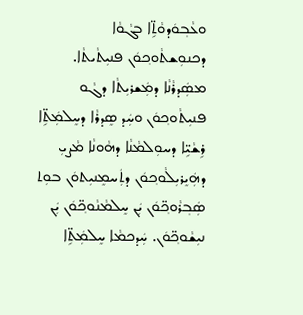ܘܥܵܒ݂ܘܿܕܘܵܬܹ̈ܐ ܒܓܵܘܵܐ ܕܟܢܘܼܫܬܵܘܟ݂ܘܿܢ ܦܢܝܼܬܵܝܬܵܐ.
ܡܣܲܕܪܵܢܵܐ ܕܡܲܫܪܝܼܬܵܐ ܕܓܵܘ ܦܢܝܼܬܵܘܟ݂ܘܿܢ ܘܚܲܕ ܣܸܕܪܵܐ ܕܚܸܠܡܲܬܹ̈ܐ ܪܹܫܵܝܹ̈ܐ ܕܚܘܼܠܡܵܢܵܐ ܕܗܵܘܢܵܐ ܡܵܨܝܼ ܕܗܲܝܸܪܝܼܠܵܘܟ݂ܘܿܢ ܕܬܲܚܡܸܢܝܼܬܘܿܢ ܒܘܼܬ ܣܲܒ݂ܪܵܘܟ݂̈ܘܿܢ ܝܲܢ ܚܸܠܡܵܢܵܘܟ݂̈ܘܿܢ ܝܲܢ ܢܝܼܫܵܘܟ݂̈ܘܿܢ. ܚܲܕܟܡܵܐ ܚܸܠܡܲܬܹ̈ܐ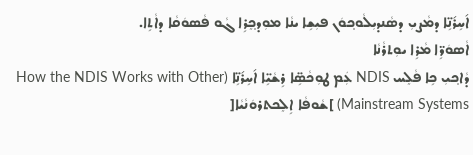ܐ݇ܚܹܪ݇ܢܹ̈ܐ ܕܡܵܨܝܼ ܕܣܵܢܕܝܼܠܵܘܟ݂ܘܿܢ ܦܝܼܫܹܐ ܝܢܵܐ ܡܘܼܕܟ݂ܸܪܹܐ ܓܵܘ ܦܵܣܘܿܩܵܐ ܕܐܵܬܹܐ.
ܐܵܣܘܿܪܹ̈ܐ ܡܵܪܹܐ ܝܘܼܬܪܵܢܵܐ
ܕܵܐܟ݂ܝܼ ܟܹܐ ܦܵܠܸܚ NDIS ܥܲܡ ܛܘܼܟܵܣܹ̈ܐ ܪܹܫܵܝܹ̈ܐ ܐ݇ܚܹܪ݇ܢܹ̈ܐ (How the NDIS Works with Other Mainstream Systems) ]ܫܵܘܦܵܐ ܐܹܠܸܟܬܪܘܿܢܵܝܵܐ[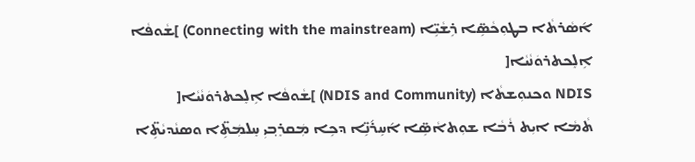ܐ݇ܣܵܪܬܵܐ ܒܛܘܼܟܵܣܹ̈ܐ ܪܹܫܵܝܹ̈ܐ (Connecting with the mainstream) ]ܫܵܘܦܵܐ ܐܹܠܸܟܬܪܘܿܢܵܝܵܐ[
NDIS ܘܟܢܘܼܫܬܵܐ (NDIS and Community) ]ܫܵܘܦܵܐ ܐܹܠܸܟܬܪܘܿܢܵܝܵܐ[
ܬܵܡܵܐ ܐܝܼܬ ܪܵܒܵܐ ܫܘܼܬܐܵܣܹ̈ܐ ܐ݇ܚܹܪ݇ܢܹ̈ܐ ܕܟܹܐ ܡܲܩܪܸܒ݂ܝܼ ܚܸܠܡܲܬܹ̈ܐ ܘܣܢܵܕܝܵܬܹ̈ܐ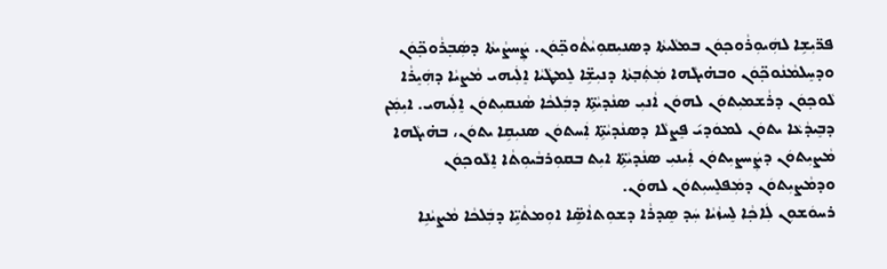ܦܪ̈ܝܼܫܹܐ ܠܗܲܝܘܼܪܵܘܟ݂ܘܿܢ ܒܡܠܵܝܬܵܐ ܕܣܢܝܼܩܘܼܝܵܬܵܘܟ݂̈ܘܿܢ. ܨܲܚܨܵܝܬܵܐ ܕܣܲܒ݂ܪܵܘܟ݂̈ܘܿܢ ܘܕܚܸܠܡܵܢܵܘܟ݂̈ܘܿܢ ܘܒܗ̇ܝܓܵܗܐ ܡܲܬܲܒ݂ܬܵܐ ܕܢܝܼܫܹ̈ܐ ܠܸܡܛܵܝܵܐ ܐܸܠܲܝܗܝ ܡܵܨܝܵܐ ܕܗܲܝܸܪܵܐ ܠܵܘܟ݂ܘܿܢ ܕܪܵܫܡܝܼܬܘܿܢ ܠܗܘܿܢ ܐܵܢܝܼ ܣܢܵܕܝܵܬܹ̈ܐ ܕܒܲܠܟܵܐ ܣܵܢܩܝܼܬܘܿܢ ܐܸܠܲܝܗܝ. ܐܝܼܡܲܢ ܕܒܸܝܕܵܥܵܐ ܝܬܘܿܢ ܠܡܘܿܕܝ݇ ܦܸܨܠܵܐ ܕܣܢܵܕܝܵܬܹ̈ܐ ܐܲܚܬܘܿܢ ܣܢܝܼܩܹܐ ܝܬܘܿܢ، ܒܗ̇ܝܓܵܗܐ ܡܵܨܝܼܬܘܿܢ ܕܨܲܚܨܝܼܬܘܿܢ ܐܲܝܢܝܼ ܣܢܵܕܝܵܬܹ̈ܐ ܐܝܼܬ ܒܩܘܼܪܒܵܝܘܼܬܵܐ ܐܸܠܵܘܟ݂ܘܿܢ ܘܕܡܵܨܝܼܬܘܿܢ ܕܡܲܦܠܸܚܝܼܬܘܿܢ ܠܗܘܿܢ.
ܪܚܘܿܫܘܼܢ ܠܲܐܟ݂ܵܐ ܠܸܚܙܵܝܵܐ ܚܲܕ ܣܸܕܪܵܐ ܕܫܘܼܬܐܵܣܹ̈ܐ ܐܘܼܡܬܵܝܹ̈ܐ ܕܒܲܠܟܵܐ ܡܵܨܝܵܢܹܐ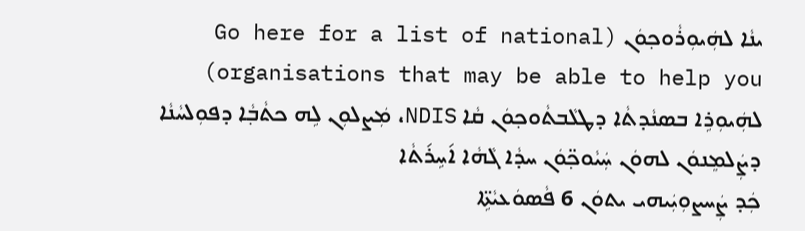ܝܢܵܐ ܠܗܲܝܘܼܪܵܘܟ݂ܘܿܢ (Go here for a list of national organisations that may be able to help you)
ܠܗܲܝܘܼܪܹܐ ܒܣܢܵܕܬܵܐ ܕܛܠܵܒܬܵܘܟ݂ܘܿܢ ܩܵܐ NDIS، ܡܲܨܠܘܼܢ ܠܹܗ ܟܬܵܒ݂ܵܐ ܕܦܘܼܠܚܵܢܵܐ ܕܨܲܠܡܸܢܘܿܢ ܠܗܘܿܢ ܚܲܝܵܘܟ݂̈ܘܿܢ ܚܕܵܐ ܓܵܗܵܐ ܐ݇ܚܹܪ݇ܬܵܐ
ܟܲܕ ܨܲܚܨܘܼܝܲܝܗܝ ܝܬܘܿܢ 6 ܦܵܣܘܿܥܝܵܬܹ̈ܐ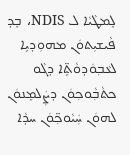ܠܸܡܛܵܝܵܐ ܠ NDIS، ܒܸܕ ܦܵܝܫܝܼܬܘܿܢ ܡܗܘܼܕܝܹܐ ܠܥܵܒ݂ܘܿܕܘܵܬܹ̈ܐ ܕܓܵܘ ܟܬܵܒ݂ܵܘܟ݂ܘܿܢ ܕܨܲܠܡܸܢܘܿܢ ܠܗܘܿܢ ܚܲܝܵܘܟ݂̈ܘܿܢ ܚܕܵܐ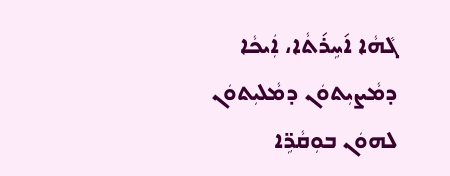ܓܵܗܵܐ ܐ݇ܚܹܪ݇ܬܵܐ، ܐܲܝܟܵܐ ܕܡܵܨܝܼܬܘܿܢ ܕܡܵܠܝܼܬܘܿܢ ܠܗܘܿܢ ܒܘܼܩܵܪܹ̈ܐ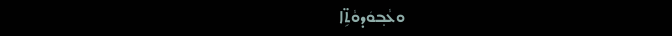ܘܥܵܒ݂ܘܿܕܘܵܬܹ̈ܐ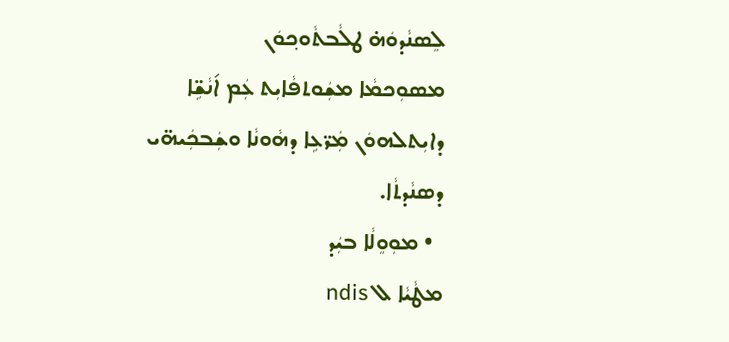ܠܸܣܢܵܕܘܿܗ̇ ܛܠܵܒܬܵܘܟ݂ܘܿܢ
ܡܣܘܼܟܡܵܐ ܡܫܲܘܬܦܵܐܝܼܬ ܥܲܡ ܐ݇ܢܵܫܹ̈ܐ ܕܐܝܼܬܠܗܘܿܢ ܡܲܪ̈ܥܹܐ ܕܗܵܘܢܵܐ ܘܫܲܒܟܲܝܗ̈ܝ ܕܣܢܵܕܬܵܐ.
  • ܡܘܼܘܸܠܵܐ ܒܝܲܕ
ܡܛܵܝܵܐ ܠ ndis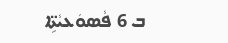ܒ 6 ܦܵܣܘܿܥܝܵܬܹ̈ܐ